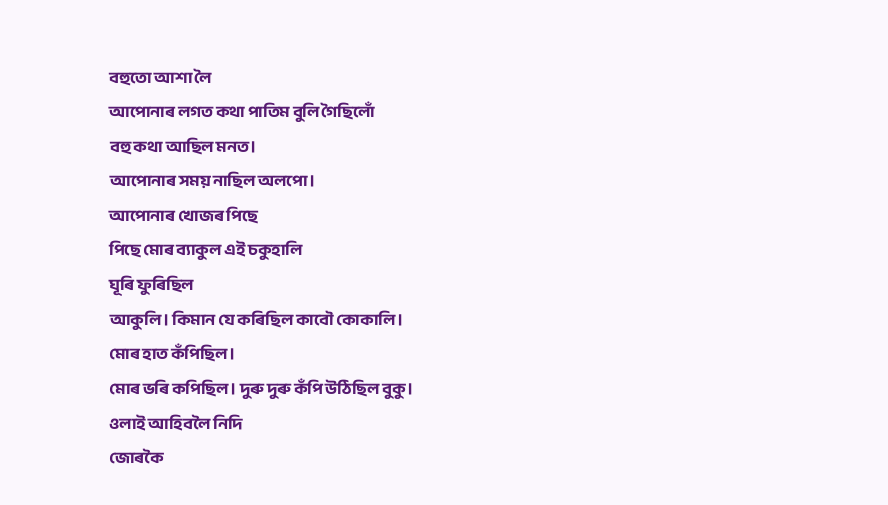বহুতো আশা লৈ
আপোনাৰ লগত কথা পাতিম বুলি গৈছিলোঁ
বহু কথা আছিল মনত।
আপোনাৰ সময় নাছিল অলপো।
আপোনাৰ খোজৰ পিছে
পিছে মোৰ ব্যাকুল এই চকুহালি
ঘূৰি ফুৰিছিল
আকুলি। কিমান যে কৰিছিল কাবৌ কোকালি।
মোৰ হাত কঁপিছিল।
মোৰ ভৰি কপিছিল। দুৰু দুৰু কঁপি উঠিছিল বুকু।
ওলাই আহিবলৈ নিদি
জোৰকৈ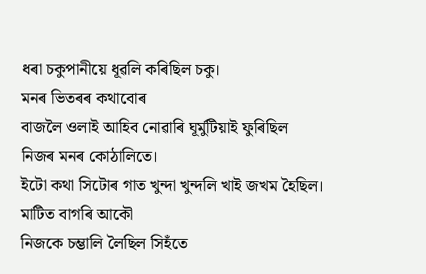ধৰা চকুপানীয়ে ধূৱলি কৰিছিল চকু।
মনৰ ভিতৰৰ কথাবোৰ
বাজলৈ ওলাই আহিব নোৱাৰি ঘূর্মুটিয়াই ফুৰিছিল
নিজৰ মনৰ কোঠালিতে।
ইটো কথা সিটোৰ গাত খুন্দা খুন্দলি খাই জখম হৈছিল।
মাটিত বাগৰি আকৌ
নিজকে চম্ভালি লৈছিল সিহঁতে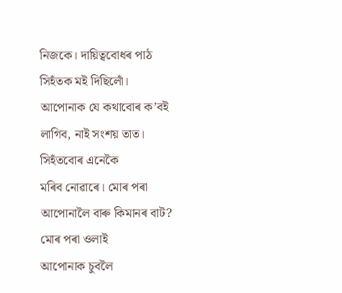নিজকে। দায়িত্ববোধৰ পাঠ
সিহঁতক মই দিছিলোঁ।
আপোনাক যে কথাবোৰ ক’বই লাগিব, নাই সংশয় তাত।
সিহঁতবোৰ এনেকৈ
মৰিব নোৱাৰে। মোৰ পৰা আপোনালৈ বাৰু কিমানৰ বাট?
মোৰ পৰা ওলাই
আপোনাক চুবলৈ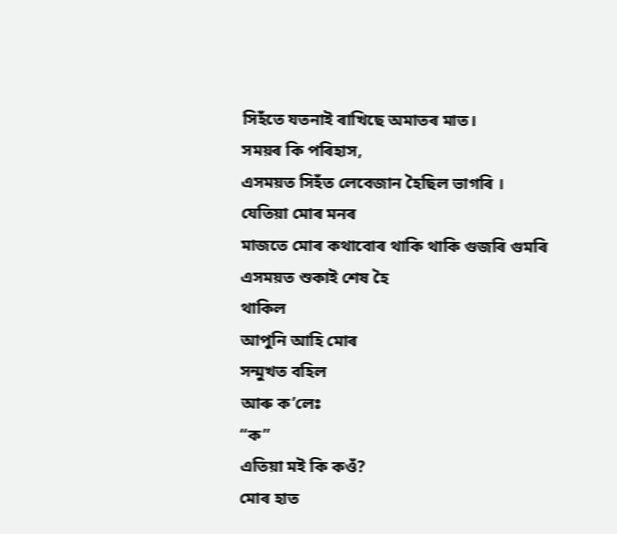সিহঁতে যতনাই ৰাখিছে অমাতৰ মাত।
সময়ৰ কি পৰিহাস,
এসময়ত সিহঁত লেবেজান হৈছিল ভাগৰি ।
যেতিয়া মোৰ মনৰ
মাজতে মোৰ কথাবোৰ থাকি থাকি গুজৰি গুমৰি
এসময়ত শুকাই শেষ হৈ
থাকিল
আপুনি আহি মোৰ
সন্মুখত বহিল
আৰু ক’লেঃ
“ক”
এতিয়া মই কি কওঁ?
মোৰ হাত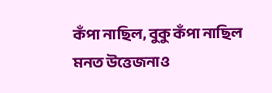কঁপা নাছিল, বুকু কঁপা নাছিল
মনত উত্তেজনাও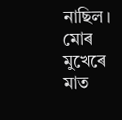নাছিল। মোৰ মুখেৰে মাত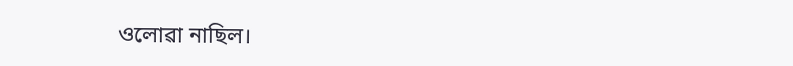ওলোৱা নাছিল।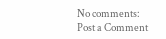No comments:
Post a Comment